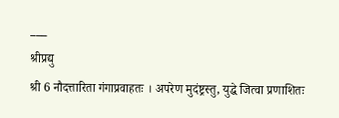___
श्रीप्रद्यु
श्री 6 नौदत्तारिता गंगाप्रवाहतः । अपरेण मुदंष्ट्रस्तु, युद्धे जित्वा प्रणाशितः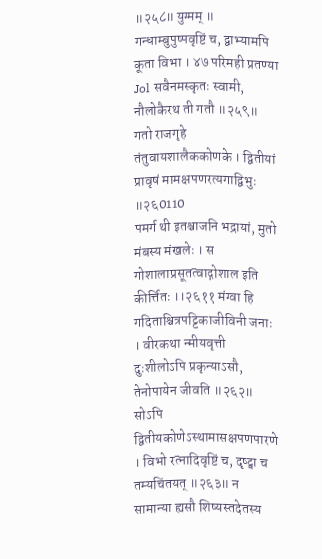॥२५८॥ युग्मम् ॥ गन्धाम्बुपुष्पवृष्टिं च, द्वाभ्यामपि कूता विभा । ४७ परिमही प्रतण्या Jol सवैनमस्कृतः स्वामी, नौलोकैरथ ती गतौ ॥२५९॥ गतो राजगृहे तंतुवायशालैककोणके । द्वितीयां प्रावृषं मामक्षपणरत्यगाद्विभुः ॥२६0110
पमर्ग थी इतश्चाजनि भद्रायां, मुतो मंबस्य मंखलेः । स गोशालाप्रसूतत्वाद्गोशाल इति कीर्त्तितः ।।२६११ मंग्वा हि गदिताश्चित्रपट्टिकाजीविनी जनाः । वीरकथा न्मीयवृत्ती
दुःशीलोऽपि प्रकृन्याऽसौ, तेनोपायेन जीवति ॥२६२॥ सोऽपि द्वितीयकोणेऽस्थामासक्षपणपारणे । विभो रत्नादिवृष्टिं च, दृष्ट्वा च
तम्यचिंतयत् ॥२६३॥ न सामान्या ह्यसौ शिष्यस्तदेतस्य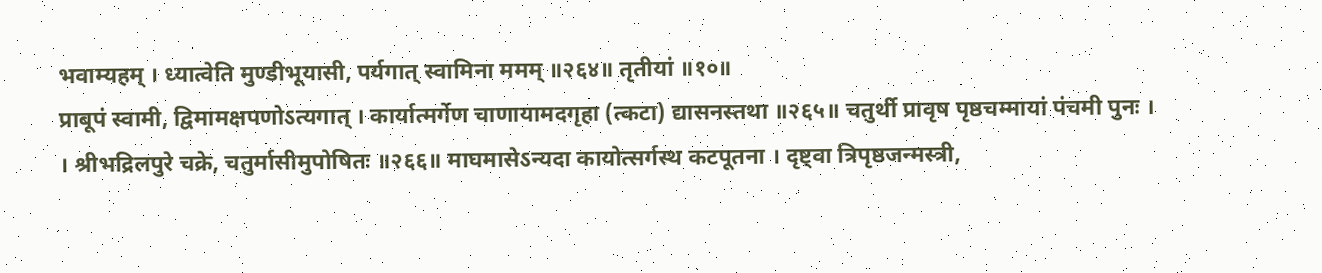भवाम्यहम् । ध्यात्वेति मुण्डीभूयासी, पर्यगात् स्वामिना ममम् ॥२६४॥ तृतीयां ॥१०॥
प्राबूपं स्वामी, द्विमामक्षपणोऽत्यगात् । कार्यात्मर्गेण चाणायामदगृहा (त्कटा) द्यासनस्तथा ॥२६५॥ चतुर्थी प्रावृष पृष्ठचम्मायां पंचमी पुनः । । श्रीभद्रिलपुरे चक्रे, चतुर्मासीमुपोषितः ॥२६६॥ माघमासेऽन्यदा कायोत्सर्गस्थ कटपूतना । दृष्ट्वा त्रिपृष्ठजन्मस्त्री,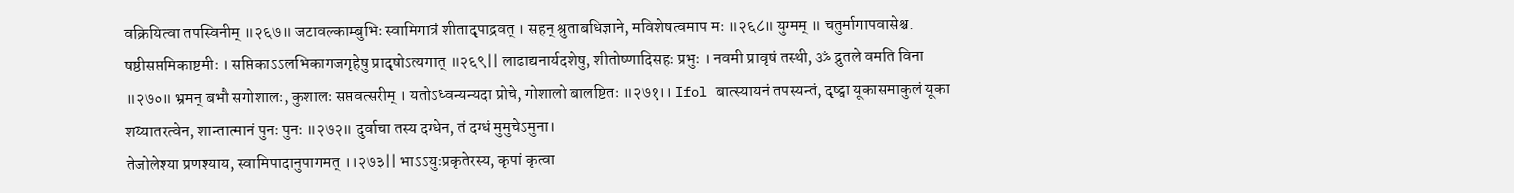वक्रियित्वा तपस्विनीम् ॥२६७॥ जटावल्काम्बुभिः स्वामिगात्रं शीतादृपाद्रवत् । सहन् श्रुताबधिज्ञाने, मविशेषत्वमाप मः ॥२६८॥ युग्मम् ॥ चतुर्मागापवासेश्च. षष्ठीसप्तमिकाष्टमीः । सप्तिकाऽऽलभिकागजगृहेषु प्रादृषोऽत्यगात् ॥२६९|| लाढाद्यनार्यदशेषु, शीतोष्णादिसहः प्रभुः । नवमी प्रावृषं तस्थी, ॐ द्रुतले वमति विना ॥२७०॥ भ्रमन् बभौ सगोशालः, कुशालः सप्तवत्सरीम् । यतोऽध्वन्यन्यदा प्रोचे, गोशालो बालष्टितः ॥२७१।। Ifol बात्स्यायनं तपस्यन्तं, दृष्ट्वा यूकासमाकुलं यूका शय्यातरत्वेन, शान्तात्मानं पुनः पुनः ॥२७२॥ दुर्वाचा तस्य दग्धेन, तं दग्धं मुमुचेऽमुना।
तेजोलेश्या प्रणश्याय, स्वामिपादानुपागमत् ।।२७३|| भाऽऽयुःप्रकृतेरस्य, कृपां कृत्वा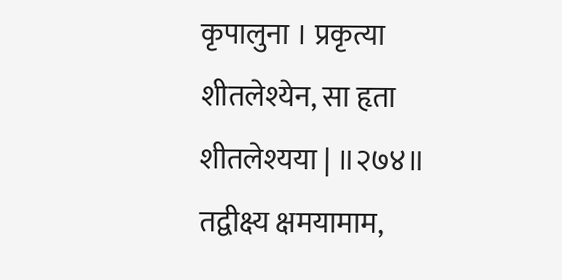कृपालुना । प्रकृत्या शीतलेश्येन, सा हृता शीतलेश्यया | ॥२७४॥ तद्वीक्ष्य क्षमयामाम,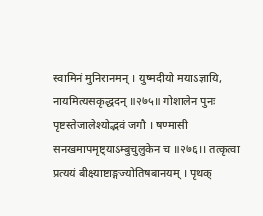स्वामिनं मुनिरानमन् । युष्मदीयो मयाऽज्ञायि, नायमित्यसकृद्धदन् ॥२७५॥ गोशालेन पुनः पृष्टस्तेजालेश्योद्भवं जगौ । षण्मासी सनखमापमृष्ट्याऽम्बुचुलुकेन च ॥२७६।। तत्कृत्वा प्रत्ययं बीक्ष्याष्टाङ्गज्योतिषबानयम् । पृथक्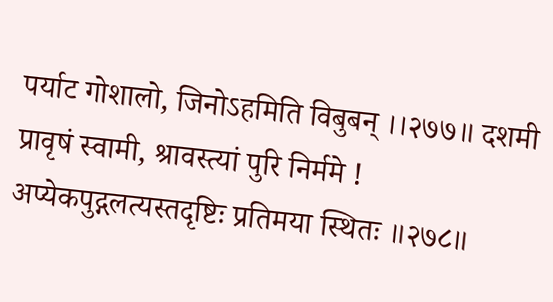पर्याट गोशालो, जिनोऽहमिति विबुबन् ।।२७७॥ दशमी प्रावृषं स्वामी, श्रावस्त्यां पुरि निर्ममे ! अप्येकपुद्गलत्यस्तदृष्टिः प्रतिमया स्थितः ॥२७८॥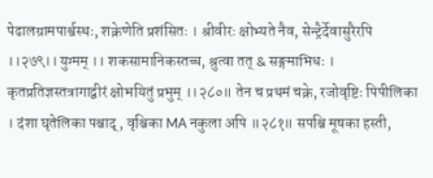पेढालग्रामपार्श्वस्थः, शक्रेणेति प्रशंसितः । श्रीवीरः क्षोभ्यते नैव, सेन्ट्रैर्देवासुरैरपि ।।२७९।। युग्मम् ।। शकसामानिकस्तच्च, श्रुत्वा तत् & सङ्गमाभिधः । कृतप्रतिज्ञस्तत्रागाद्वीरं क्षोभयितुं प्रभुम् ।।२८०॥ तेन च प्रथमं चक्रे, रजोवृष्टिः पिपीलिका । दंशा घृतेलिका पश्चाद्, वृश्चिका MA नकुला अपि ॥२८१॥ सपश्चि मूषका हस्ती,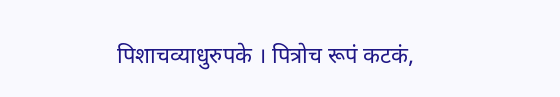पिशाचव्याधुरुपके । पित्रोच रूपं कटकं,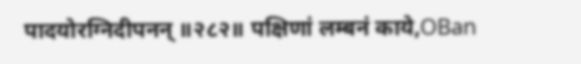पादयोरग्निदीपनन् ॥२८२॥ पक्षिणां लम्बनं काये,OBan